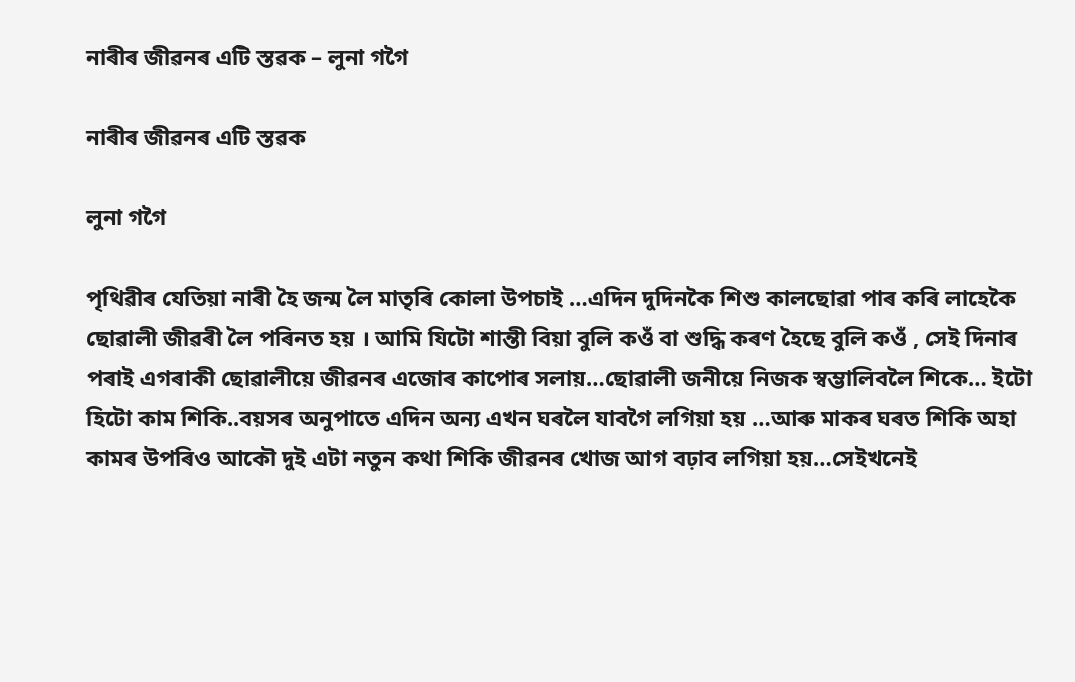নাৰীৰ জীৱনৰ এটি স্তৱক – লুনা গগৈ

নাৰীৰ জীৱনৰ এটি স্তৱক

লুনা গগৈ

পৃথিৱীৰ যেতিয়া নাৰী হৈ জন্ম লৈ মাতৃৰি কোলা উপচাই …এদিন দুদিনকৈ শিশু কালছোৱা পাৰ কৰি লাহেকৈ ছোৱালী জীৱৰী লৈ পৰিনত হয় । আমি যিটো শান্তী বিয়া বুলি কওঁ বা শুদ্ধি কৰণ হৈছে বুলি কওঁ , সেই দিনাৰ পৰাই এগৰাকী ছোৱালীয়ে জীৱনৰ এজোৰ কাপোৰ সলায়…ছোৱালী জনীয়ে নিজক স্বম্ভালিবলৈ শিকে… ইটো হিটো কাম শিকি..বয়সৰ অনুপাতে এদিন অন্য এখন ঘৰলৈ যাবগৈ লগিয়া হয় …আৰু মাকৰ ঘৰত শিকি অহা কামৰ উপৰিও আকৌ দুই এটা নতুন কথা শিকি জীৱনৰ খোজ আগ বঢ়াব লগিয়া হয়…সেইখনেই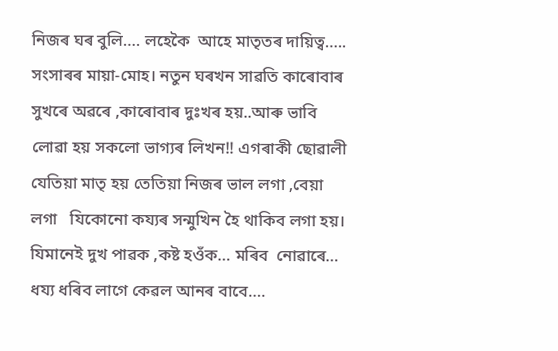নিজৰ ঘৰ বুলি…. লহেকৈ  আহে মাতৃতৰ দায়িত্ব….. সংসাৰৰ মায়া-মোহ। নতুন ঘৰখন সাৱতি কাৰোবাৰ সুখৰে অৱৰে ,কাৰোবাৰ দুঃখৰ হয়..আৰু ভাবি লোৱা হয় সকলো ভাগ্যৰ লিখন!! এগৰাকী ছোৱালী যেতিয়া মাতৃ হয় তেতিয়া নিজৰ ভাল লগা ,বেয়া লগা   যিকোনো কয্যৰ সন্মুখিন হৈ থাকিব লগা হয়। যিমানেই দুখ পাৱক ,কষ্ট হওঁক… মৰিব  নোৱাৰে… ধয্য ধৰিব লাগে কেৱল আনৰ বাবে….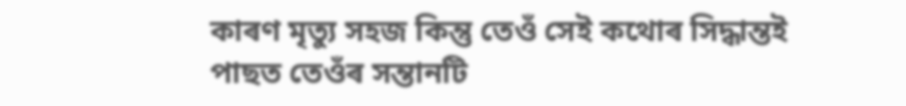কাৰণ মৃত্যু সহজ কিন্তু তেওঁ সেই কথোৰ সিদ্ধান্তই পাছত তেওঁৰ সন্তানটি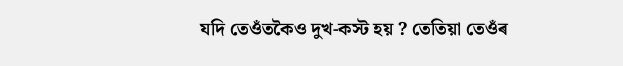যদি তেওঁতকৈও দুখ-কস্ট হয় ? তেতিয়া তেওঁৰ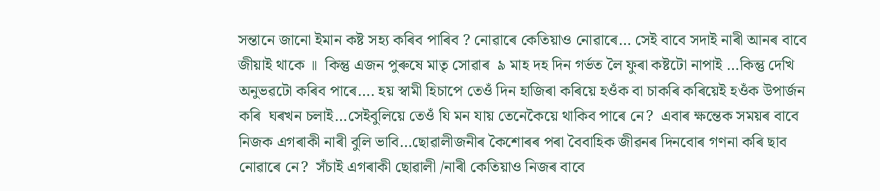সন্তানে জানো ইমান কষ্ট সহ্য কৰিব পাৰিব ? নোৱাৰে কেতিয়াও নোৱাৰে… সেই বাবে সদাই নাৰী আনৰ বাবে জীয়াই থাকে ॥  কিন্তু এজন পুৰুষে মাতৃ সোৱাৰ  ৯ মাহ দহ দিন গৰ্ভত লৈ ফুৰা কষ্টটো নাপাই …কিন্তু দেখি অনুভৱটো কৰিব পাৰে…. হয় স্বামী হিচাপে তেওঁ দিন হাজিৰা কৰিয়ে হওঁক বা চাকৰি কৰিয়েই হওঁক উপাৰ্জন কৰি  ঘৰখন চলাই…সেইবুলিয়ে তেওঁ যি মন যায় তেনেকৈয়ে থাকিব পাৰে নে?  এবাৰ ক্ষন্তেক সময়ৰ বাবে নিজক এগৰাকী নাৰী বুলি ভাবি…ছোৱালীজনীৰ কৈশোৰৰ পৰা বৈবাহিক জীৱনৰ দিনবোৰ গণনা কৰি ছাব নোৱাৰে নে?  সঁচাই এগৰাকী ছোৱালী /নাৰী কেতিয়াও নিজৰ বাবে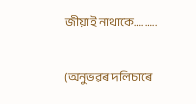জীয়াই নাথাকে…. …..

(অনুভৱৰ দলিচাৰে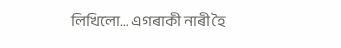লিখিলো… এগৰাকী নাৰী হৈ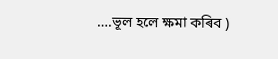….ভূল হলে ক্ষমা কৰিব )